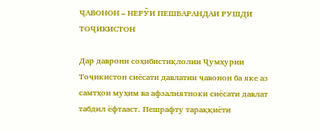ҶАВОНОН – НЕРӮИ ПЕШБАРАНДАИ РУШДИ ТОҶИКИСТОН

Дар даврони соҳибистиқлолии Ҷумҳурии Тоҷикистон сиёсати давлатии ҷавонон ба яке аз самтҳои муҳим ва афзалиятноки сиёсати давлат табдил ёфтааст. Пешрафту тараққиёти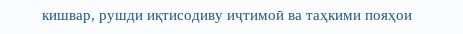кишвар, рушди иқтисодиву иҷтимоӣ ва таҳкими пояҳои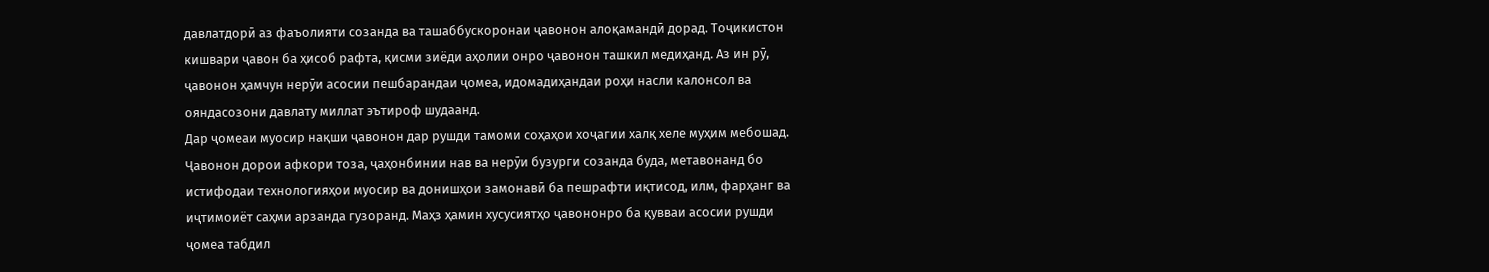давлатдорӣ аз фаъолияти созанда ва ташаббускоронаи ҷавонон алоқамандӣ дорад. Тоҷикистон кишвари ҷавон ба ҳисоб рафта, қисми зиёди аҳолии онро ҷавонон ташкил медиҳанд. Аз ин рӯ, ҷавонон ҳамчун нерӯи асосии пешбарандаи ҷомеа, идомадиҳандаи роҳи насли калонсол ва ояндасозони давлату миллат эътироф шудаанд.
Дар ҷомеаи муосир нақши ҷавонон дар рушди тамоми соҳаҳои хоҷагии халқ хеле муҳим мебошад. Ҷавонон дорои афкори тоза, ҷаҳонбинии нав ва нерӯи бузурги созанда буда, метавонанд бо истифодаи технологияҳои муосир ва донишҳои замонавӣ ба пешрафти иқтисод, илм, фарҳанг ва иҷтимоиёт саҳми арзанда гузоранд. Маҳз ҳамин хусусиятҳо ҷавононро ба қувваи асосии рушди ҷомеа табдил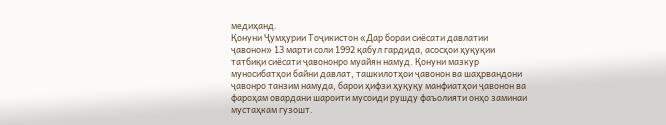медиҳанд.
Қонуни Ҷумҳурии Тоҷикистон «Дар бораи сиёсати давлатии ҷавонон» 13 марти соли 1992 қабул гардида, асосҳои ҳуқуқии татбиқи сиёсати ҷавононро муайян намуд. Қонуни мазкур муносибатҳои байни давлат, ташкилотҳои ҷавонон ва шаҳрвандони ҷавонро танзим намуда, барои ҳифзи ҳуқуқу манфиатҳои ҷавонон ва фароҳам овардани шароити мусоиди рушду фаъолияти онҳо заминаи мустаҳкам гузошт.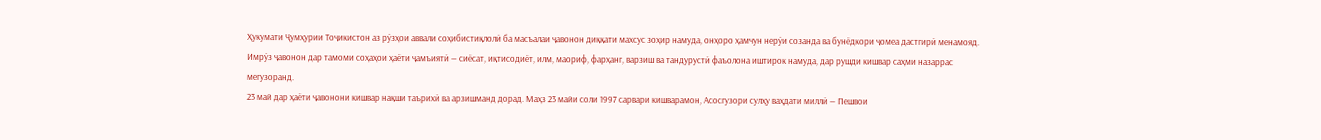Ҳукумати Ҷумҳурии Тоҷикистон аз рӯзҳои аввали соҳибистиқлолӣ ба масъалаи ҷавонон диққати махсус зоҳир намуда, онҳоро ҳамчун нерӯи созанда ва бунёдкори ҷомеа дастгирӣ менамояд. Имрӯз ҷавонон дар тамоми соҳаҳои ҳаёти ҷамъиятӣ — сиёсат, иқтисодиёт, илм, маориф, фарҳанг, варзиш ва тандурустӣ фаъолона иштирок намуда, дар рушди кишвар саҳми назаррас мегузоранд.
23 май дар ҳаёти ҷавонони кишвар нақши таърихӣ ва арзишманд дорад. Маҳз 23 майи соли 1997 сарвари кишварамон, Асосгузори сулҳу ваҳдати миллӣ — Пешвои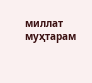миллат муҳтарам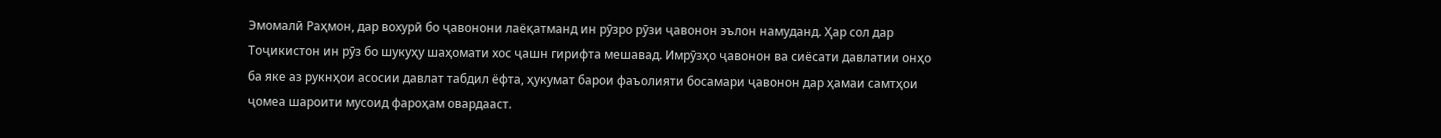Эмомалӣ Раҳмон, дар вохурӣ бо ҷавонони лаёқатманд ин рӯзро рӯзи ҷавонон эълон намуданд. Ҳар сол дар Тоҷикистон ин рӯз бо шукуҳу шаҳомати хос ҷашн гирифта мешавад. Имрӯзҳо ҷавонон ва сиёсати давлатии онҳо ба яке аз рукнҳои асосии давлат табдил ёфта, ҳукумат барои фаъолияти босамари ҷавонон дар ҳамаи самтҳои ҷомеа шароити мусоид фароҳам овардааст.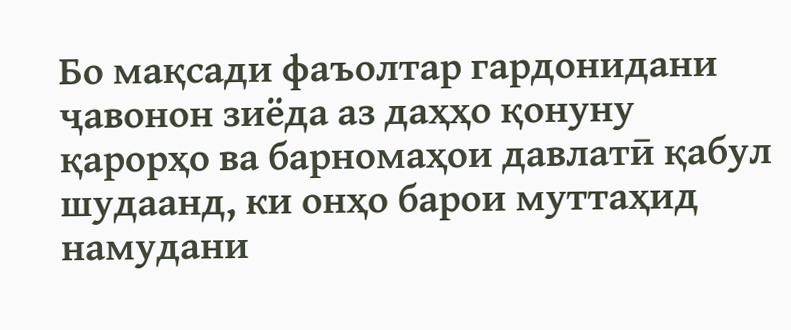Бо мақсади фаъолтар гардонидани ҷавонон зиёда аз даҳҳо қонуну қарорҳо ва барномаҳои давлатӣ қабул шудаанд, ки онҳо барои муттаҳид намудани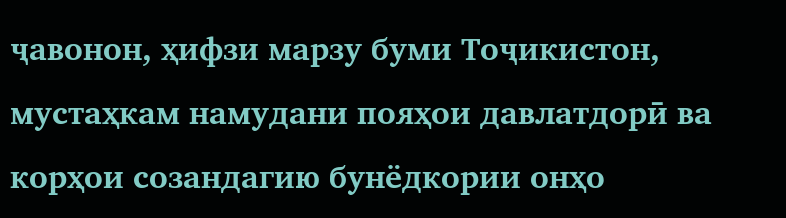ҷавонон, ҳифзи марзу буми Тоҷикистон, мустаҳкам намудани пояҳои давлатдорӣ ва корҳои созандагию бунёдкории онҳо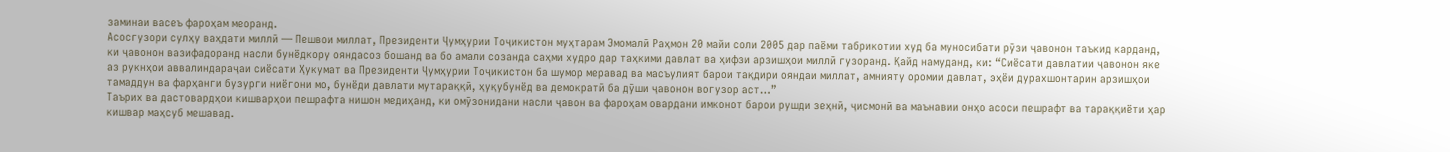заминаи васеъ фароҳам меоранд.
Асосгузори сулҳу ваҳдати миллӣ — Пешвои миллат, Президенти Ҷумҳурии Тоҷикистон муҳтарам Эмомалӣ Раҳмон 20 майи соли 2005 дар паёми табрикотии худ ба муносибати рӯзи ҷавонон таъкид карданд, ки ҷавонон вазифадоранд насли бунёдкору ояндасоз бошанд ва бо амали созанда саҳми худро дар таҳкими давлат ва ҳифзи арзишҳои миллӣ гузоранд. Қайд намуданд, ки: “Сиёсати давлатии ҷавонон яке аз рукнҳои аввалиндараҷаи сиёсати Ҳукумат ва Президенти Ҷумҳурии Тоҷикистон ба шумор меравад ва масъулият барои тақдири ояндаи миллат, амнияту оромии давлат, эҳёи дурахшонтарин арзишҳои тамаддун ва фарҳанги бузурги ниёгони мо, бунёди давлати мутараққӣ, ҳуқубунёд ва демократӣ ба дӯши ҷавонон вогузор аст…”
Таърих ва дастовардҳои кишварҳои пешрафта нишон медиҳанд, ки омӯзонидани насли ҷавон ва фароҳам овардани имконот барои рушди зеҳнӣ, ҷисмонӣ ва маънавии онҳо асоси пешрафт ва тараққиёти ҳар кишвар маҳсуб мешавад.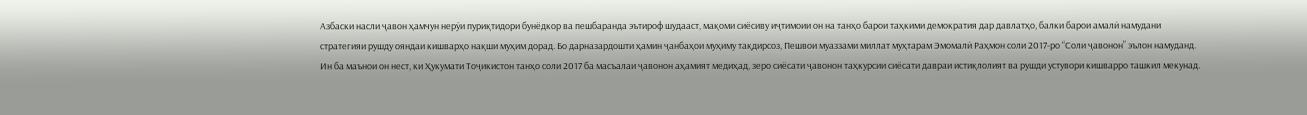Азбаски насли ҷавон ҳамчун нерӯи пуриқтидори бунёдкор ва пешбаранда эътироф шудааст, мақоми сиёсиву иҷтимоии он на танҳо барои таҳкими демократия дар давлатҳо, балки барои амалӣ намудани стратегияи рушду ояндаи кишварҳо нақши муҳим дорад. Бо дарназардошти ҳамин ҷанбаҳои муҳиму тақдирсоз, Пешвои муаззами миллат муҳтарам Эмомалӣ Раҳмон соли 2017-ро “Соли ҷавонон” эълон намуданд. Ин ба маънои он нест, ки Ҳукумати Тоҷикистон танҳо соли 2017 ба масъалаи ҷавонон аҳамият медиҳад, зеро сиёсати ҷавонон таҳкурсии сиёсати давраи истиқлолият ва рушди устувори кишварро ташкил мекунад.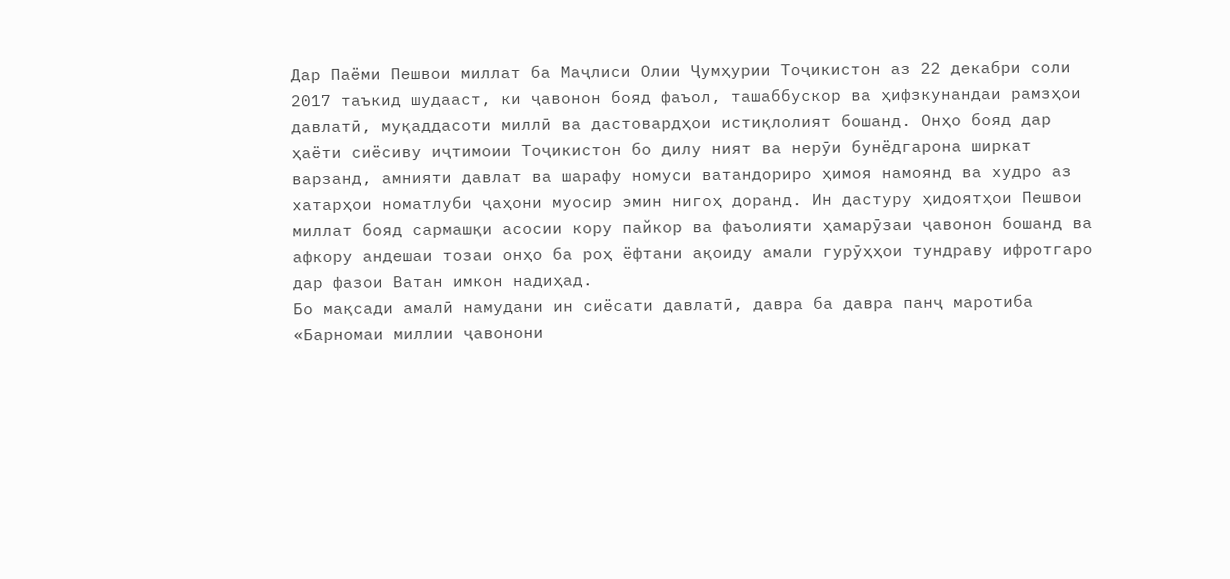Дар Паёми Пешвои миллат ба Маҷлиси Олии Ҷумҳурии Тоҷикистон аз 22 декабри соли 2017 таъкид шудааст, ки ҷавонон бояд фаъол, ташаббускор ва ҳифзкунандаи рамзҳои давлатӣ, муқаддасоти миллӣ ва дастовардҳои истиқлолият бошанд. Онҳо бояд дар ҳаёти сиёсиву иҷтимоии Тоҷикистон бо дилу ният ва нерӯи бунёдгарона ширкат варзанд, амнияти давлат ва шарафу номуси ватандориро ҳимоя намоянд ва худро аз хатарҳои номатлуби ҷаҳони муосир эмин нигоҳ доранд. Ин дастуру ҳидоятҳои Пешвои миллат бояд сармашқи асосии кору пайкор ва фаъолияти ҳамарӯзаи ҷавонон бошанд ва афкору андешаи тозаи онҳо ба роҳ ёфтани ақоиду амали гурӯҳҳои тундраву ифротгаро дар фазои Ватан имкон надиҳад.
Бо мақсади амалӣ намудани ин сиёсати давлатӣ, давра ба давра панҷ маротиба «Барномаи миллии ҷавонони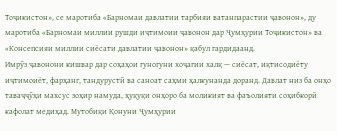Тоҷикистон», се маротиба «Барномаи давлатии тарбияи ватанпарастии ҷавонон», ду маротиба «Барномаи миллии рушди иҷтимоии ҷавонон дар Ҷумҳурии Тоҷикистон» ва «Консепсияи миллии сиёсати давлатии ҷавонон» қабул гардидаанд.
Имрӯз ҷавонони кишвар дар соҳаҳои гуногуни хоҷагии халқ — сиёсат, иқтисодиёту иҷтимоиёт, фарҳанг, тандурустӣ ва саноат саҳми ҳалкунанда доранд. Давлат низ ба онҳо таваҷҷӯҳи махсус зоҳир намуда, ҳуқуқи онҳоро ба моликият ва фаъолияти соҳибкорӣ кафолат медиҳад. Мутобиқи Қонуни Ҷумҳурии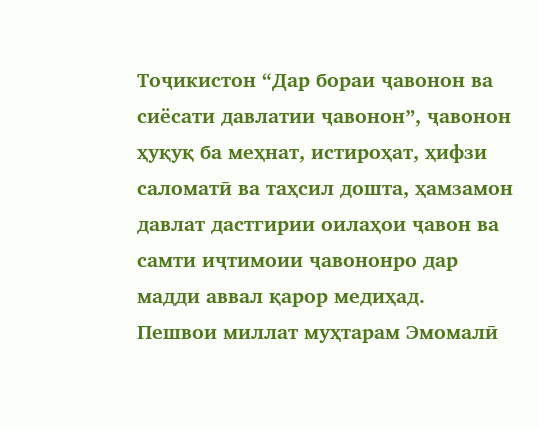Тоҷикистон “Дар бораи ҷавонон ва сиёсати давлатии ҷавонон”, ҷавонон ҳуқуқ ба меҳнат, истироҳат, ҳифзи саломатӣ ва таҳсил дошта, ҳамзамон давлат дастгирии оилаҳои ҷавон ва самти иҷтимоии ҷавононро дар мадди аввал қарор медиҳад.
Пешвои миллат муҳтарам Эмомалӣ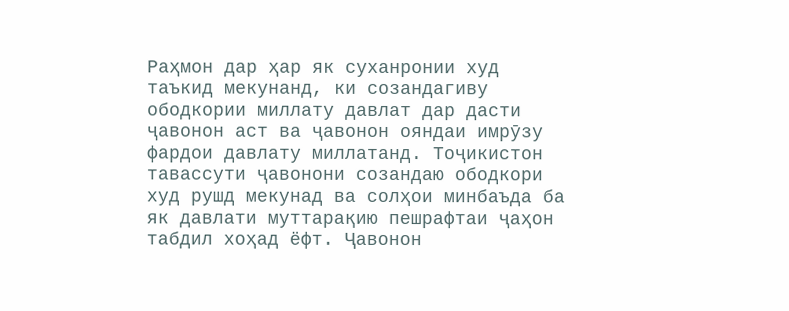Раҳмон дар ҳар як суханронии худ таъкид мекунанд, ки созандагиву ободкории миллату давлат дар дасти ҷавонон аст ва ҷавонон ояндаи имрӯзу фардои давлату миллатанд. Тоҷикистон тавассути ҷавонони созандаю ободкори худ рушд мекунад ва солҳои минбаъда ба як давлати муттарақию пешрафтаи ҷаҳон табдил хоҳад ёфт. Ҷавонон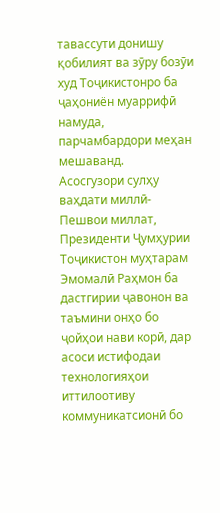тавассути донишу қобилият ва зӯру бозӯи худ Тоҷикистонро ба ҷаҳониён муаррифӣ намуда, парчамбардори меҳан мешаванд.
Асосгузори сулҳу ваҳдати миллӣ- Пешвои миллат, Президенти Ҷумҳурии Тоҷикистон муҳтарам Эмомалӣ Раҳмон ба дастгирии ҷавонон ва таъмини онҳо бо ҷойҳои нави корӣ, дар асоси истифодаи технологияҳои иттилоотиву коммуникатсионӣ бо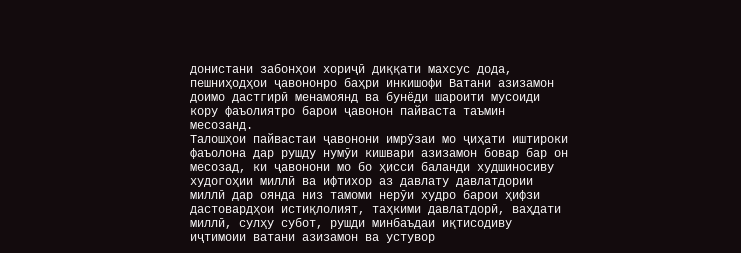донистани забонҳои хориҷӣ диққати махсус дода, пешниҳодҳои ҷавононро баҳри инкишофи Ватани азизамон доимо дастгирӣ менамоянд ва бунёди шароити мусоиди кору фаъолиятро барои ҷавонон пайваста таъмин месозанд.
Талошҳои пайвастаи ҷавонони имрӯзаи мо ҷиҳати иштироки фаъолона дар рушду нумӯи кишвари азизамон бовар бар он месозад, ки ҷавонони мо бо ҳисси баланди худшиносиву худогоҳии миллӣ ва ифтихор аз давлату давлатдории миллӣ дар оянда низ тамоми нерӯи худро барои ҳифзи дастовардҳои истиқлолият, таҳкими давлатдорӣ, ваҳдати миллӣ, сулҳу субот, рушди минбаъдаи иқтисодиву иҷтимоии ватани азизамон ва устувор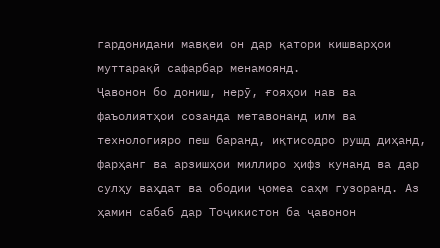гардонидани мавқеи он дар қатори кишварҳои муттарақӣ сафарбар менамоянд.
Ҷавонон бо дониш, нерӯ, ғояҳои нав ва фаъолиятҳои созанда метавонанд илм ва технологияро пеш баранд, иқтисодро рушд диҳанд, фарҳанг ва арзишҳои миллиро ҳифз кунанд ва дар сулҳу ваҳдат ва ободии ҷомеа саҳм гузоранд. Аз ҳамин сабаб дар Тоҷикистон ба ҷавонон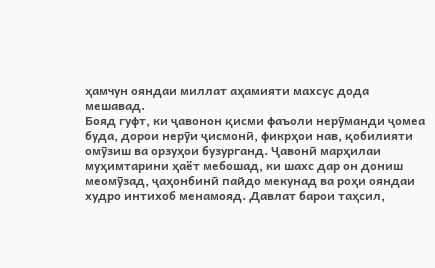ҳамчун ояндаи миллат аҳамияти махсус дода мешавад.
Бояд гуфт, ки ҷавонон қисми фаъоли нерӯманди ҷомеа буда, дорои нерӯи ҷисмонӣ, фикрҳои нав, қобилияти омӯзиш ва орзуҳои бузурганд. Ҷавонӣ марҳилаи муҳимтарини ҳаёт мебошад, ки шахс дар он дониш меомӯзад, ҷаҳонбинӣ пайдо мекунад ва роҳи ояндаи худро интихоб менамояд. Давлат барои таҳсил,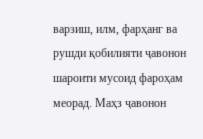варзиш, илм, фарҳанг ва рушди қобилияти ҷавонон шароити мусоид фароҳам меорад. Маҳз ҷавонон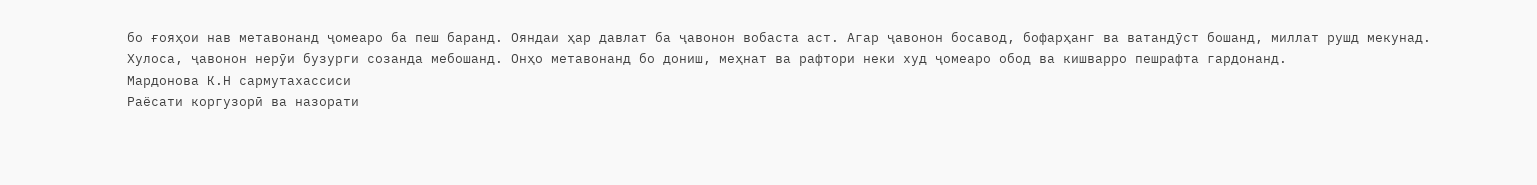бо ғояҳои нав метавонанд ҷомеаро ба пеш баранд. Ояндаи ҳар давлат ба ҷавонон вобаста аст. Агар ҷавонон босавод, бофарҳанг ва ватандӯст бошанд, миллат рушд мекунад.
Хулоса, ҷавонон нерӯи бузурги созанда мебошанд. Онҳо метавонанд бо дониш, меҳнат ва рафтори неки худ ҷомеаро обод ва кишварро пешрафта гардонанд.
Мардонова К.Н сармутахассиси
Раёсати коргузорӣ ва назорати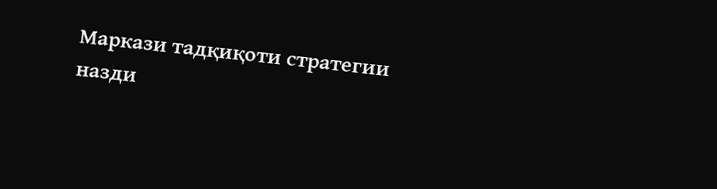Маркази тадқиқоти стратегии
назди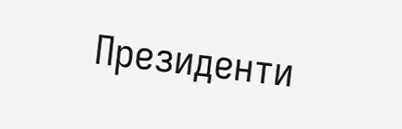Президенти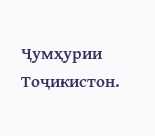Ҷумҳурии Тоҷикистон.